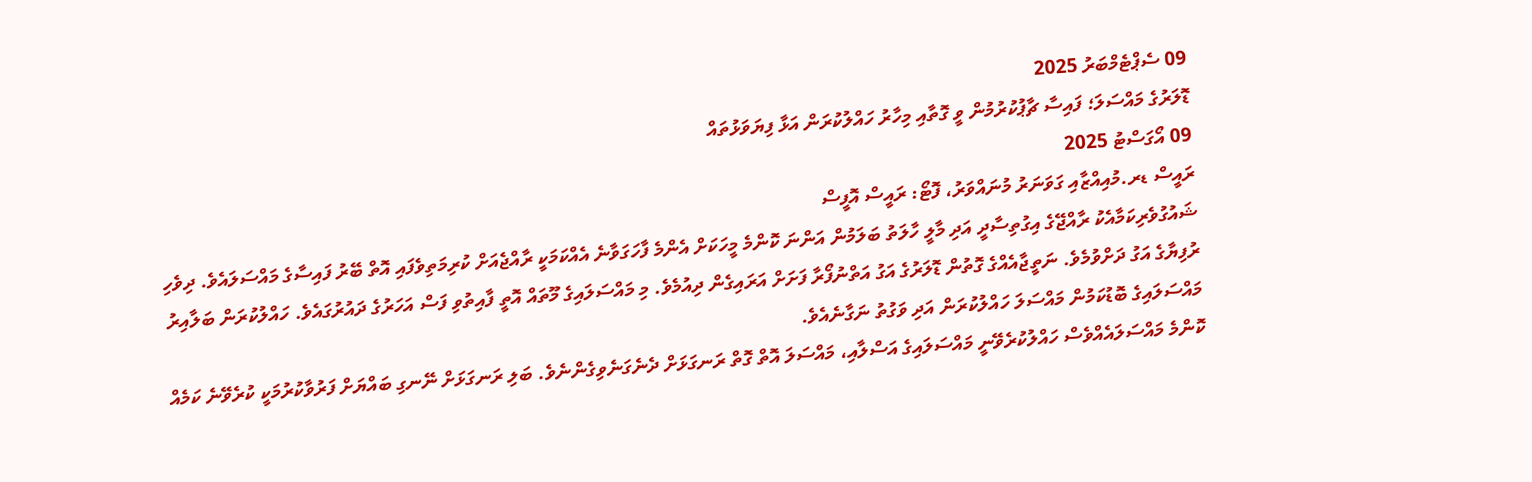09 ސެޕްޓެމްބަރު 2025
ޑޮލަރުގެ މައްސަލަ؛ ފައިސާ ޗާޕުކުރުމުން ވީ ގޮތާއި މިހާރު ހައްލުކުރަން އަޅާ ފިޔަވަޅުތައް
09 އޯގަސްޓު 2025
ރައީސް ޑރ.މުއިއްޒާއި ގަވަނަރު މުނައްވަރު، ފޮޓޯ: ރައީސް އޮފީސް
ޝައުގުވެރިކަމާއެކު ރާއްޖޭގެ އިގުތިސާދީ އަދި މާލީ ހާލަތު ބަލަމުން އަންނަ ކޮންމެ މީހަކަށް އެންމެ ފާހަގަވާނެ އެއްކަމަކީ ރާއްޖެއަށް ކުރިމަތިވެފައި އޮތް ބޭރު ފައިސާގެ މައްސަލައެވެ. ދިވެހި ރުފިޔާގެ އަގު ދަށްވުމެވެ. ނަތީޖާއެއްގެ ގޮތުން ޑޮލަރުގެ އަގު އަތްނުފޯރާ ފަށަށް އަރައިގެން ދިއުމެވެ. މި މައްސަލައިގެ މޫތައް އޮތީ ފާއިތުވި ފަސް އަހަރުގެ ދައުރުގައެވެ. ހައްލުކުރަން ބަލާއިރު މައްސަލައިގެ ބޮޑުކަމުން މައްސަލަ ހައްލުކުރަން އަދި ވަގުތު ނަގާނެއެވެ.
ކޮންމެ މައްސަލައެއްވެސް ހައްލުކުރެވޭނީ މައްސަލައިގެ އަސްލާއި، މައްސަލަ އޮތް ގޮތް ރަނގަޅަށް ދެނެގަނެވިގެންނެވެ. ބަލި ރަނގަޅަށް ނޭނގި ބައްޔަށް ފަރުވާކުރުމަކީ ކުރެވޭނެ ކަމެއް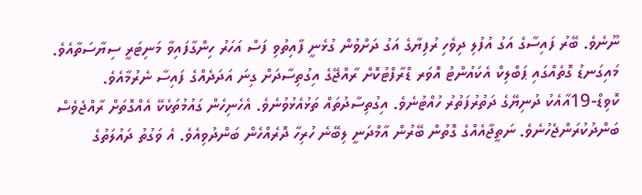ނޫނެވެ. ބޭރު ފައިސާގެ އަގު އުފުލި ދިވެހި ރުފިޔާގެ އަގު ދަށްވުން ގުޅެނީ ފާއިތުވި ފަސް އަހަރު ހިންގާފައިވާ މަނިޓަރީ ސިޔާސަތާއެވެ. މައިގަނޑު ގޮތެއްގައި ޕަބްލިކް އެކައުންޓު އޮވަރ ޑްރާފްޓުކޮށް ރާއްޖޭގެ އިގުތިސާދަށް ގިނަ އަދަދެއްގެ ފައިސާ ނެރުމާއެވެ.
ކޮވިޑް-19އާއެކު ދުނިޔޭގެ ދަތުރުފަތުރު ހުއްޓުނެވެ. އިގުތިސާދުތައް ތަޅުއެޅުވުނެވެ. އެހެނިހެން ގައުމުތަކެކޭ އެއްގޮތަށް ރާއްޖެވެސް ބަންދުކުރަންޖެހުނެވެ. ނަތީޖާއެއްގެ ގޮތުން ބޭރުން އާމްދަނީ ލިބޭނެ ހުރިހާ ދޮރެއްހެން ބަންދުވިއެވެ. އެ ވަގުތު ދައުލަތުގެ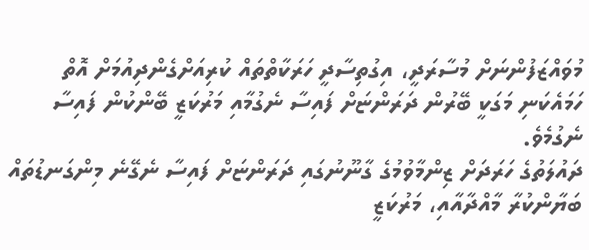މުވައްޒަފުންނަށް މުސާރަދީ، އިގުތިސާދީ ހަރަކާތްތައް ކުރިއަށްގެންދިއުމަށް އޮތް ހަމައެކަނި މަގަކީ ބޭރުން ދަރަންޏަށް ފައިސާ ނެގުމާއި މަރުކަޒީ ބޭންކުން ފައިސާ ނެގުމެވެ.
ދައުލަތުގެ ހަރަދަށް ޒިންމާވުމުގެ ގާނޫނުގައި ދަރަންޏަށް ފައިސާ ނެގޭނެ މިންގަނޑުތައް ބަޔާންކުރާ މާއްދާއާއި، މަރުކަޒީ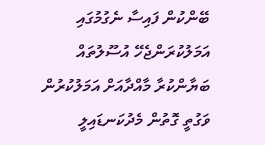ބޭންކުން ފައިސާ ނެގުމުގައި އަމަލުކުރަންޖެހޭ އުސޫލުތައް ބަޔާންކުރާ މާއްދާއަށް އަމަލުކުރުން ވަގުތީ ގޮތުން މެދުކަނޑައިލީ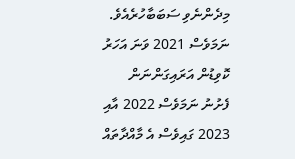މިދެންނެވި ސަބަބާހުރެއެވެ. ނަމަވެސް 2021 ވަނަ އަހަރު ކޮވިޑުން އަރައިގަންނަން ފެށުނު ނަމަވެސް 2022 އާއި 2023 ގައިވެސް އެ މާއްދާތައް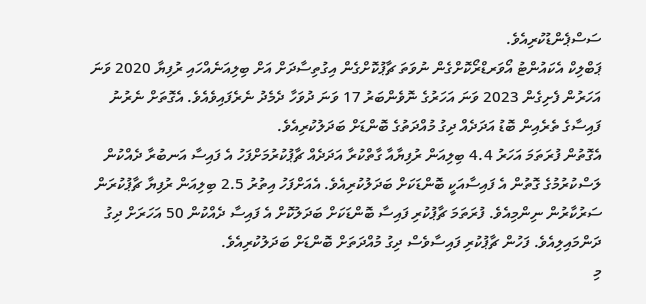ސަސްޕެންޑުކުރިއެވެ.
ޕަބްލިކް އެކައުންޓު އޯވަރޑްރޯކޮށްގެން ނުވަތަ ޗާޕުކޮށްގެން އިގުތިސާދަށް އަށް ބިލިއަނެއްހައި ރުފިޔާ 2020 ވަނަ އަހަރުން ފެށިގެން 2023 ވަނަ އަހަރުގެ ނޮވެންބަރު 17 ވަނަ ދުވަހާ ދެމެދު ނެރެފައިވެއެވެ. އެގޮތަށް ނެރުނު ފައިސާގެ ތެރެއިން ބޮޑު އަދަދެއް ދިގު މުއްދަތުގެ ބޮންޑަށް ބަދަލުކުރިއެވެ.
އެގޮތުން ފުރަތަމަ އަހަރު 4.4 ބިލިއަން ރުފިޔާއާ ގާތްކުރާ އަދަދެއް ޗާޕުކުރުމަށްފަހު އެ ފައިސާ އަނބުރާ ދެއްކުން ލަސްކުރުމުގެ ގޮތުން އެ ފައިސާއަކީ ބޮންޑަކަށް ބަދަލުކުރިއެވެ. އެއަށްފަހު އިތުރު 2.5 ބިލިއަން ރުފިޔާ ޗާޕުކުރަން ސަރުކާރުން ނިންމިއެވެ. ފުރަތަމަ ޗާޕުކުރި ފައިސާ ބޮންޑަކަށް ބަދަލުކޮށް އެ ފައިސާ ދެއްކުން 50 އަހަރަށް ދިގު ދަންމައިލިއެވެ. ފަހުން ޗާޕުކުރި ފައިސާވެސް ދިގު މުއްދަތަށް ބޮންޑަށް ބަދަލުކުރިއެވެ.
މި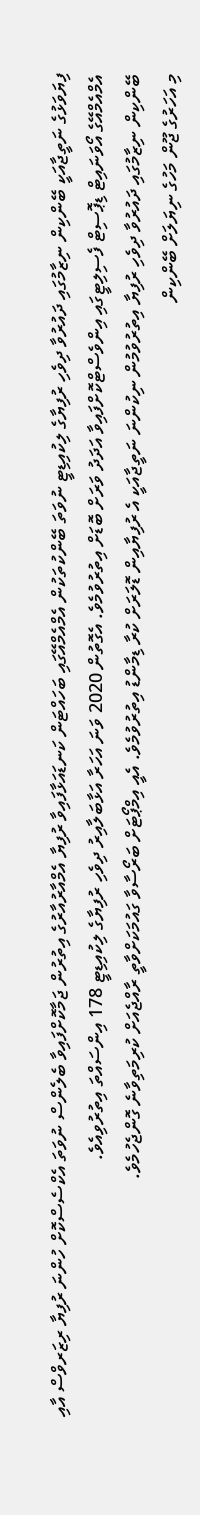ފިޔަވަޅުގެ ނަތީޖާއަކީ ބޭންކިން ނިޒާމުގައި ދައުރުވާ ދިވެހި ރުފިޔާގެ ލިކުއިޑިޓީ ނުވަތަ ބޭންކުތަކުން އެމްއެމްއޭގައި ބަހައްޓަން ކަނޑައަޅާފައިވާ ރުފިޔާ އެމްއާރުއާރުގެ އިތުރުން ޖަމާކޮށްފައިވާ ބެލެންސް ނުވަތަ އެކްސެސްކޮށް ހުންނަ ރުފިޔާ ރިޒަރވްސް އާއި އެމްއެމްއޭގެ އޯވަނައިޓް ޑިޕޮސިޓް ފެސިލިޓީގައި އިންވެސްޓްކޮށްފައިވާ އަދަދު ވަރަށް ބޮޑަށް އިތުރުވުމެވެ. އެގޮތުން 2020 ވަނަ އަހަރާ އަޅާބަލާއިރު ދިވެހި ރުފިޔާގެ ލިކުއިޑިޓީ 178 އިންސައްތަ އިތުރުވިއެވެ.
ބޭންކިން ނިޒާމުގައި ދައުރުވާ ދިވެހި ރުފިޔާ އިތުރުވުމުން ނިކުންނަ ނަތީޖާއަކީ އެ ރުފިޔާއިން ޑޮލަރަށް ކުރާ ޑިމާންޑު އިތުރުވުމެވެ. އެއީ އިމްޕޯޓަށް ބަރޯސާވާ ގައުމަކަށްވާތީ ރާއްޖެއަށް ކުރިމަތިވާނެ ގޮންޖެހުމެވެ.
މި އަހަރުގެ ޖޫން މަހުގެ ނިޔަލަށް ބޭންކިން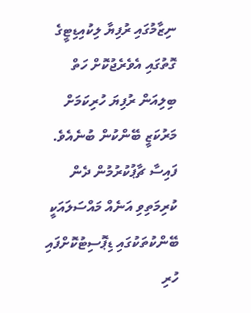ނިޒާމުގައި ރުފިޔާ ލިކުއިޑިޓީގެ ގޮތުގައި އެވެރެޖުކޮށް ހަތް ބިލިއަން ރުފިޔަ ހުރިކަމަށް މަރުކަޒީ ބޭންކުން ބުނެއެވެ.
ފައިސާ ޗާޕުކުރުމުން ދެން ކުރިމަތިވި އަނެއް މައްސަލައަކީ ބޭންކުތަކުގައި ޑިޕޮސިޓުކޮށްފައި ހުރި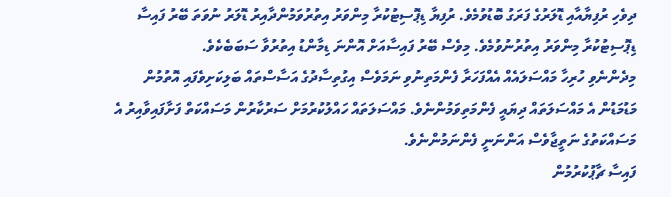ދިވެހި ރުފިޔާއާއި ޑޮލަރުގެ ފަރަގު ބޮޑުވުމެވެ. ރުފިޔާ ޑިޕޮސިޓުކުރާ މިންވަރު އިތުރުވަމުންދާއިރު ޑޮލަރު ނުވަތަ ބޭރު ފައިސާ ޑިޕޮސިޓުކުރާ މިންވަރު އިތުރުނުވުމެވެ. މިވެސް ބޭރު ފައިސާއަށް އޮންނަ ޑިމާންޑު އިތުރުވާ ސަބަބެކެވެ.
މިދެންނެވި ހުރިހާ މައްސަލައެއް އެއްފަހަރާ ފެންމަތިނުވި ނަމަވެސް އިގުތިސާދުގެ އަސާސްތައް ބަލިކަށިވެފައި އޮތުމުން މަޑުމަޑުން އެ މައްސަލަތައް ދިޔައީ ފެންމަތިވަމުންނެވެ. މައްސަލަތައް ހައްލުކުރުމަށް ސަރުކާރުން މަސައްކަތް ފަށާފައިވާއިރު އެ މަސައްކަތުގެ ނަތީޖާވެސް އަންނަނީ ފެންނަމުންނެވެ.
ފައިސާ ޗާޕުކުރުމުން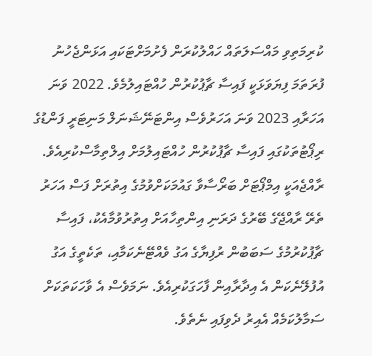ކުރިމަތިވި މައްސަލަތައް ހައްލުކުރަން ފެށުމަށްޓަކައި އަޅަންޖެހުނު ފުރަތަމަ ފިޔަވަޅަކީ ފައިސާ ޗާޕުކުރުން ހުއްޓައިލުމެވެ. 2022 ވަނަ އަހަރާއި 2023 ވަނަ އަހަރުވެސް އިންޓަނޭޝަނަލް މަނިޓަރީ ފަންޑުގެ ރިޕޯޓުތަކުގައި ފައިސާ ޗާޕުކުރުން ހުއްޓައިލުމަށް އިލްތިމާސްކުރިއެވެ. ރާއްޖެއަކީ އިމްޕޯޓަށް ބަރޯސާވާ ގައުމަކަށްވުމުގެ އިތުރަށް ފަސް އަހަރު ތެރޭ ރާއްޖޭގެ ބޭރުގެ ދަރަނި އިންތިހާއަށް އިތުރުވުމާއެކު، ފައިސާ ޗާޕުކުރުމުގެ ސަބަބުން ރުފިޔާގެ އަގު ވެއްޓޭނެކަމާއި، ތަކެތީގެ އަގު އުފުލޭނެކަން އެ އިދާރާއިން ފާހަގަކުރިއެވެ. ނަމަވެސް އެ ވާހަކަތަކަށް ސަމާލުކަމެއް އެއިރު ދެވިފައި ނެތެވެ.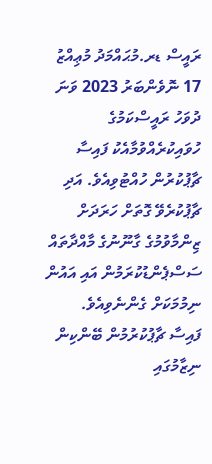ރައީސް ޑރ.މުޙައްމަދު މުޢިއްޒު 17 ނޮވެންބަރު 2023 ވަނަ ދުވަހު ރައީސްކަމުގެ ހުވައިކުރެއްވުމާއެކު ފައިސާ ޗާޕުކުރުން ހުއްޓުވިއެވެ. އަދި ޗާޕުކުރެވޭ ގޮތަށް ހަރަދަށް ޒިންމާވުމުގެ ގާނޫނުގެ މާއްދާތައް ސަސްޕެންޑުކުރަމުން އައި އައުން ނިމުމަކަށް ގެންނެވިއެވެ.
ފައިސާ ޗާޕުކުރުމުން ބޭންކިން ނިޒާމުގައި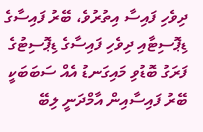ދިވެހި ފައިސާ އިތުރުވެ، ބޭރު ފައިސާގެ ޑިޕޮސިޓާއި ދިވެހި ފައިސާގެ ޑިޕޮސިޓުގެ ފަރަގު ބޮޑުވި މައިގަނޑު އެއް ސަބަބަކީ ބޭރު ފައިސާއިން އާމްދަނީ ލިބޭ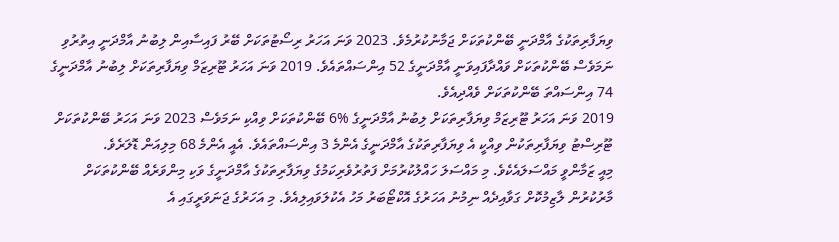ވިޔަފާރިތަކުގެ އާމްދަނީ ބޭންކުތަކަށް ޖަމާނުކުރުމެވެ. 2023 ވަނަ އަހަރު ރިސޯޓުތަކަށް ބޭރު ފައިސާއިން ލިބުނު އާމްދަނީ އިތުރުވި ނަމަވެސް ބޭންކުތަކަށް ވައްދާފައިވަނީ އާމްދަނީގެ 52 އިންސައްތައެވެ. 2019 ވަނަ އަހަރު ޓޫރިޒަމް ވިޔަފާރިތަކަށް ލިބުނު އާމްދަނީގެ 74 އިންސައްތަ ބޭންކުތަކަށް ވެއްދިއެވެ.
2019 ވަނަ އަހަރު ޓޫރިޒަމް ވިޔަފާރިތަކަށް ލިބުނު އާމްދަނީގެ %6 ބޭންކުތަކަށް ވިއްކި ނަމަވެސް 2023 ވަނަ އަހަރު ބޭންކުތަކަށް ޓޫރިސްޓު ވިޔަފާރިތަކުން ވިއްކީ އެ ވިޔަފާރިތަކުގެ އާމްދަނީގެ އެންމެ 3 އިންސައްތައެވެ. އެއީ އެންމެ 68 މިލިއަން ޑޮލަރެވެ.
މިއީ ޒަމާންވީ މައްސަލައެކެވެ. މި މައްސަލަ ހައްލުކުރުމަށް ފަތުރުވެރިކަމުގެ ވިޔަފާރިތަކުގެ އާމްދަނީގެ ވަކި މިންވަރެއް ބޭންކުތަކަށް މާރުކުރުން ލާޒިމުކޮށް ގަވާއިދެއް ނިމުނު އަހަރުގެ އޮކްޓޯބަރު މަހު އެކުލަވައިލިއެވެ. މި އަހަރުގެ ޖަނަވަރީގައި އެ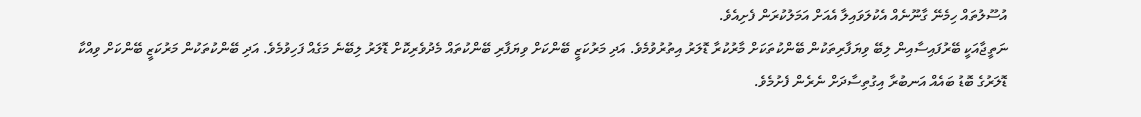އުސޫލުތައް ހިމެނޭ ގާނޫނެއް އެކުލަވައިލާ އެއަށް އަމަލުކުރަން ފެށިއެވެ.
ނަތީޖާއަކީ ބޭރުފައިސާއިން ލިބޭ ވިޔަފާރިތަކުން ބޭންކުތަކަށް މާރުކުރާ ޑޮލަރު އިތުރުވުމެވެ. އަދި މަރުކަޒީ ބޭންކަށް ވިޔަފާރި ބޭންކުތައް މެދުވެރިކޮށް ޑޮލަރު ލިބޭނެ މަގެއް ފަހިވުމެވެ. އަދި ބޭންކުތަކުން މަރުކަޒީ ބޭންކަށް ވިއްކާ ޑޮލަރުގެ ބޮޑު ބައެއް އަނބުރާ އިގުތިސާދަށް ނެރެން ފެށުމެވެ.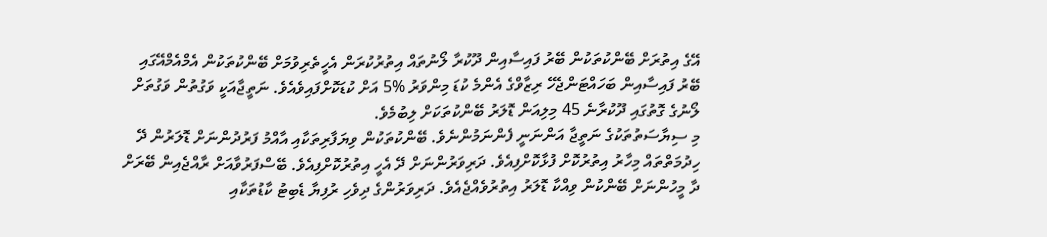އޭގެ އިތުރަށް ބޭންކުތަކުން ބޭރު ފައިސާއިން ދޫކުރާ ލޯނުތައް އިތުރުކުރަން އެހީތެރިވުމަށް ބޭންކުތަކުން އެމްއެމްއޭގައި ބޭރު ފައިސާއިން ބަހައްޓަންޖެހޭ ރިޒާވްގެ އެންމެ ކުޑަ މިންވަރު %5 އަށް ކުޑަކޮށްފައިވެއެވެ. ނަތީޖާއަކީ ވަގުތުން ވަގުތަށް ލޯނުގެ ގޮތުގައި ދޫކުރާނެ 45 މިލިއަން ޑޮލަރު ބޭންކުތަކަށް ލިބުމެވެ.
މި ސިޔާސަތުތަކުގެ ނަތީޖާ އަންނަނީ ފެންނަމުންނެވެ. ބޭންކުތަކުން ވިޔަފާރިތަކާއި އާއްމު ފަރުދުންނަށް ޑޮލަރުން ދޭ ހިދުމަތްތައް މިހާރު އިތުރުކޮށް ފުޅާކޮށްފިއެވެ. ދަރިވަރުންނަށް ދޭ އެހީ އިތުރުކޮށްފިއެވެ. ބޭސްފަރުވާއަށް ރާއްޖެއިން ބޭރަށް ދާ މީހުންނަށް ބޭންކުން ވިއްކާ ޑޮލަރު އިތުރުވެއްޖެއެވެ. ދަރިވަރުންގެ ދިވެހި ރުފިޔާ ޑެބިޓު ކާޑުތަކާއި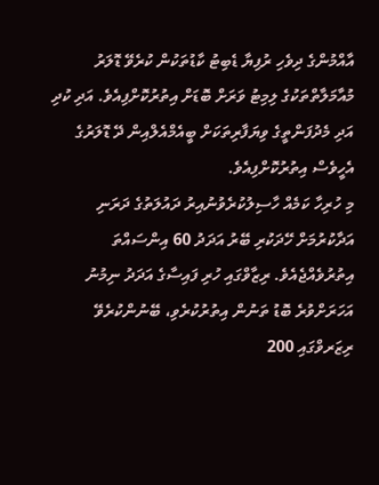އާއްމުންގެ ދިވެހި ރުފިޔާ ޑެބިޓު ކާޑުތަކުން ކުރެވޭ ޑޮލަރު މުއާމަލާތްތަކުގެ ލިމިޓު ވަރަށް ބޮޑަށް އިތުރުކޮށްފިއެވެ. އަދި ކުދި އަދި މެދުފަންތީގެ ވިޔަފާރިތަކަށް ބީއެމްއެލްއިން ދޭ ޑޮލަރުގެ އެހީވެސް އިތުރުކޮށްފިއެވެ.
މި ހުރިހާ ކަމެއް ހާސިލުކުރެވުނުއިރު ދައުލަތުގެ ދަރަނި އަދާކުރުމަށް ހޭދަކުރި ބޭރު އަދަދު 60 އިންސައްތަ އިތުރުވެއްޖެއެވެ. ރިޒާވްގައި ހުރި ފައިސާގެ އަދަދު ނިމުނު އަހަރަށްވުރެ ބޮޑު ތަނުން އިތުރުކުރެވި، ބޭނުންކުރެވޭ ރިޒަރވްގައި 200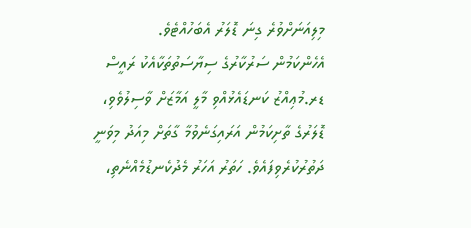މިލިއަނަށްވުރެ ގިނަ ޑޮލަރު އެބަހުއްޓެވެ.
އެހެންކަމުން ސަރުކާރުގެ ސިޔާސަތުތަކާއެކު ރައީސް ޑރ.މުޢިއްޒު ކަނޑައެޅުއްވި މާލީ އަމާޒަށް ވާސިލުވެވި، ޑޮލަރުގެ ތާށިކަމުން އަރައިގަނެވުމާ ގާތަށް މިއަދު މިވަނީ ދަތުރުކުރެވިފައެވެ. ހަތަރު އަހަރު މެދުކެނޑުމެއްނެތި،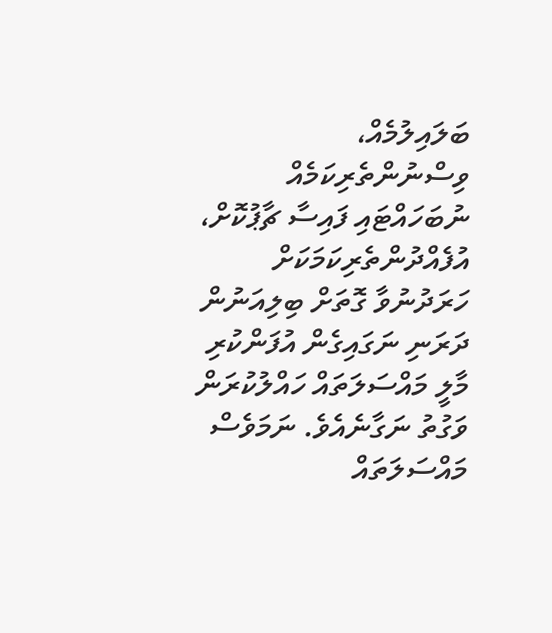ބަލައިލުމެއް، ވިސްނުންތެރިކަމެއް ނުބަހައްޓައި ފައިސާ ޗާޕުކޮށް، އުފެއްދުންތެރިކަމަކަށް ހަރަދުނުވާ ގޮތަށް ބިލިއަނުން ދަރަނި ނަގައިގެން އުފަންކުރި މާލީ މައްސަލަތައް ހައްލުކުރަން ވަގުތު ނަގާނެއެވެ. ނަމަވެސް މައްސަލަތައް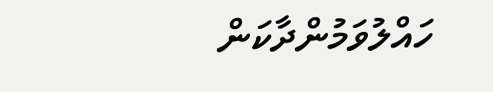ހައްލުވަމުންދާކަން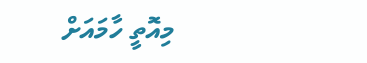މިއޮތީ ހާމައަށް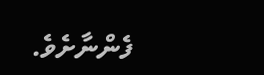ފެންނާށެވެ.